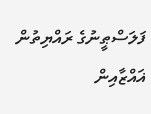ފަލަސްޠީނުގެ ރައްޔިތުން ޣައްޒާއިން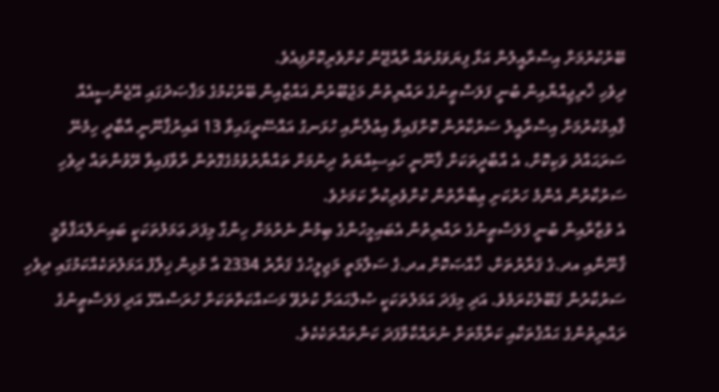ބޭރުކުރުމަށް އިސްރާއީލުން އަޅާ ފިޔަވަޅުތައް ރާއްޖޭން ކުށްވެރިކޮށްފިއެވެ.
ދިވެހި ޚާރިޖިއްޔާއިން ބުނީ ފަލަސްޠީނުގެ ރައްޔިތުން މަޖުބޫރުން ޣައްޒާއިން ބޭރުކުމުގެ މަޤްޞަދުގައި އޭޖެންސީއެއް ޤާއިމުކުރުމަށް އިސްރާއީލު ސަރުކާރުން ކޮށްފައިވާ އިޢުލާނާއި ހުޅަނގު އައްސޭރީގައިވާ 13 ޣައިރުޤާނޫނީ އާބާދީ ހިމެނޭ ސަރަޙައްދު ވަކިކޮށް، އެ އާބާދީތަކަށް ޤާނޫނީ ހައިސިއްޔަތު ދިނުމަށް ތައްޔާރުވުމުގެގޮތުން ރާވާފައިވާ ރޭވުންތައް ދިވެހި ސަރުކާރުން އެންމެ ހަރުކަށި ޢިބާރާތުން ކުށްވެރިކުރާ ކަމަށެވެ.
އެ ވުޒާރާއިން ބުނީ ފަލަސްޠީނުގެ ރައްޔިތުން އެބައިމީހުންގެ ބިމުން ނެރުމަށް ހިންގާ މިފަދަ ޢަމަލުތަކަކީ ބައިނަލްއަޤްވާމީ ޤާނޫނާއި އދ.ގެ ޤަރާރުތަށް، ޚާއްޞަކޮށް އދ.ގެ ސަލާމަތީ މަޖިލީހުގެ ޤަރާރު 2334 އާ މުޅިން ޚިލާފު އަމަލުތަކެއްކަމުގައި ދިވެހި ސަރުކާރުން ޤަބޫލުކުރަމެވެ. އަދި މިފަދަ އަމަލުތަކަކީ ޞުލްޙައަށް ކުރެވޭ މަސައްކަތްތަކަށް ހުރަސްއެޅޭ އަދި ފަލަސްޠީނުގެ ރައްޔިތުންގެ ޙައްޤުތަކާއި ކަރާމާތަށް ނުރައްކާވާފަދަ ކަންތައްތަކެކެވެ.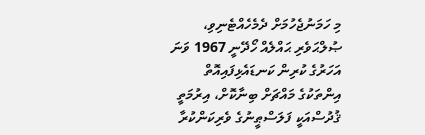މި ހަމަނުޖެހުމަށް ދެމެހެއްޓެނިވި، ޞުލްޙަވެރި ޙައްލެއް ހޯދޭނީ 1967 ވަނަ އަހަރުގެ ކުރިން ކަނޑައެޅިފައިއޮތް އިންތަކުގެ މައްޗަށް ބިނާކޮށް، އިރުމަތީ ޤުދުސްއަކީ ފަލަސްޠީނުގެ ވެރިކަންކުރާ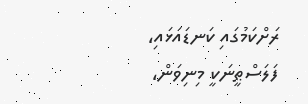ރަށްކަމުގައި ކަނޑައަޅައި، ފަލަސްޠީނަކީ މިނިވަން،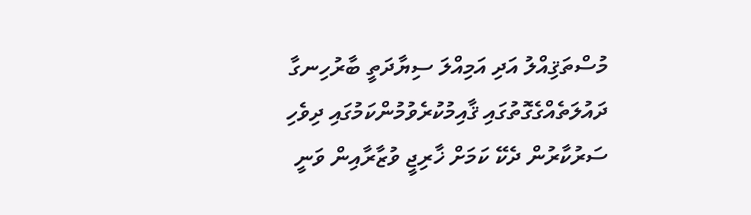މުސްތަޤިއްލު އަދި އަމިއްލަ ސިޔާދަތީ ބާރުހިނގާ ދައުލަތެއްގެގޮތުގައި ޤާއިމުކުރެވުމުންކަމުގައި ދިވެހި ސަރުކާރުން ދެކޭ ކަމަށް ޚާރިޖީ ވުޒާރާއިން ވަނީ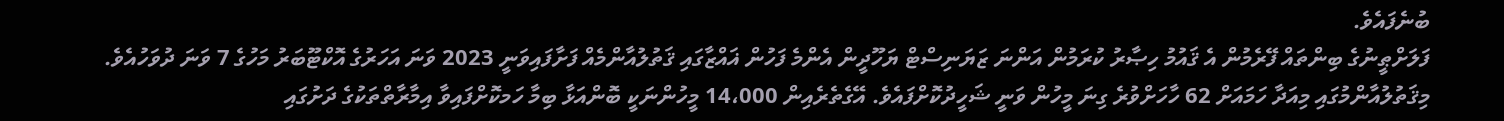ބުނެފައެވެ.
ފަލަށްޠީނުގެ ބިންތައް ފޭރެމުން އެ ޤައުމު ހިޞާރު ކުރަމުން އަންނަ ޒަޔަނިސްޓް ޔަހޫދީން އެންމެ ފަހުން ޣައްޒާގައި ޤަތުލުއާންމެއް ފަށާފައިވަނީ 2023 ވަނަ އަހަރުގެ އޮކްޓޫބަރު މަހުގެ 7 ވަނަ ދުވަހުއެވެ. މިޤަތުލުއާންމުގައި މިއަދާ ހަމައަށް 62 ހާހަށްވުރެ ގިނަ މީހުން ވަނީ ޝަހީދުކޮށްފައެވެ. އޭގެތެރެއިން 14،000 މީހުންނަކީ ބޮންއަޅާ ބިމާ ހަމކޮށްފައިވާ އިމާރާތްތަކުގެ ދަށުގައި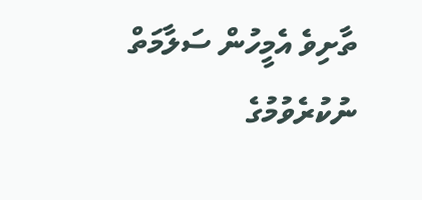ތާށިވެ އެމީހުން ސަލާމަތް ނުކުރެވުމުގެ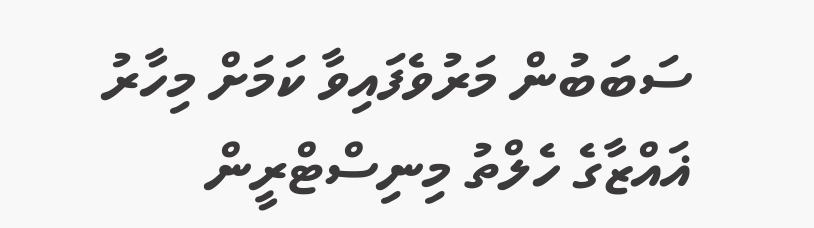ސަބަބުން މަރުވެފައިވާ ކަމަށް މިހާރު ޣައްޒާގެ ހެލްތު މިނިސްޓްރީން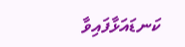ކަނޑައަޅާފައިވާ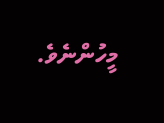މީހުންނެވެ.